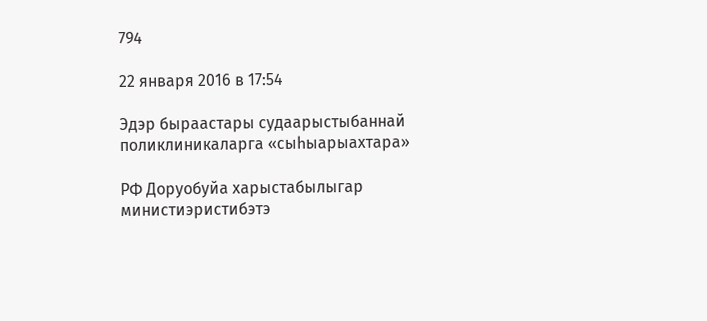794

22 января 2016 в 17:54

Эдэр быраастары судаарыстыбаннай поликлиникаларга «сыһыарыахтара»

РФ Доруобуйа харыстабылыгар министиэристибэтэ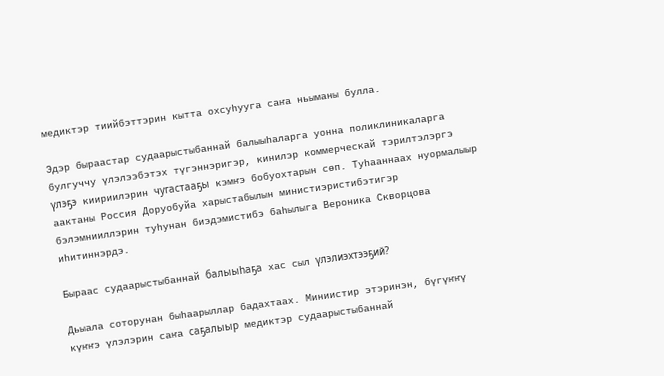медиктэр тиийбэттэрин кытта охсуһууга саҥа ньыманы булла.

Эдэр быраастар судаарыстыбаннай балыыһаларга уонна поликлиникаларга булгуччу үлэлээбэтэх түгэннэригэр, кинилэр коммерческай тэрилтэлэргэ үлэҕэ киириилэрин чугастааҕы кэмҥэ бобуохтарын сөп. Туһааннаах нуормалыыр аактаны Россия Доруобуйа харыстабылын министиэристибэтигэр бэлэмнииллэрин туһунан биэдэмистибэ баһылыга Вероника Скворцова иһитиннэрдэ.

Быраас судаарыстыбаннай балыыһаҕа хас сыл үлэлиэхтээҕий?

Дьыала соторунан быһаарыллар бадахтаах. Миниистир этэринэн, бүгүҥҥү күҥҥэ үлэлэрин саҥа саҕалыыр медиктэр судаарыстыбаннай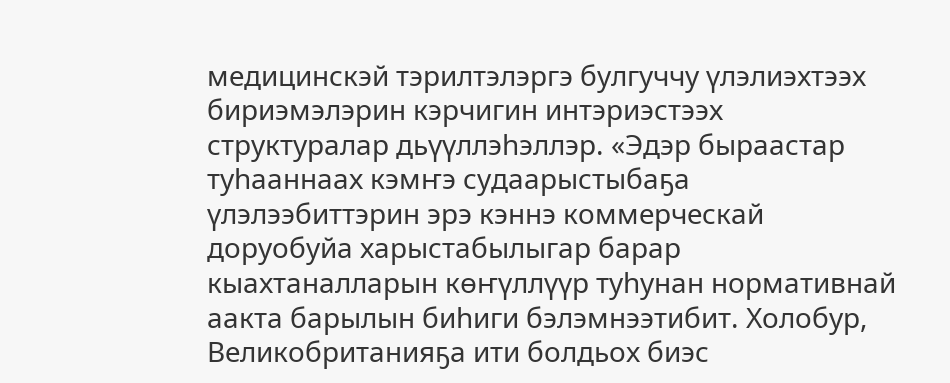медицинскэй тэрилтэлэргэ булгуччу үлэлиэхтээх бириэмэлэрин кэрчигин интэриэстээх структуралар дьүүллэһэллэр. «Эдэр быраастар туһааннаах кэмҥэ судаарыстыбаҕа үлэлээбиттэрин эрэ кэннэ коммерческай доруобуйа харыстабылыгар барар кыахтаналларын көҥүллүүр туһунан нормативнай аакта барылын биһиги бэлэмнээтибит. Холобур, Великобританияҕа ити болдьох биэс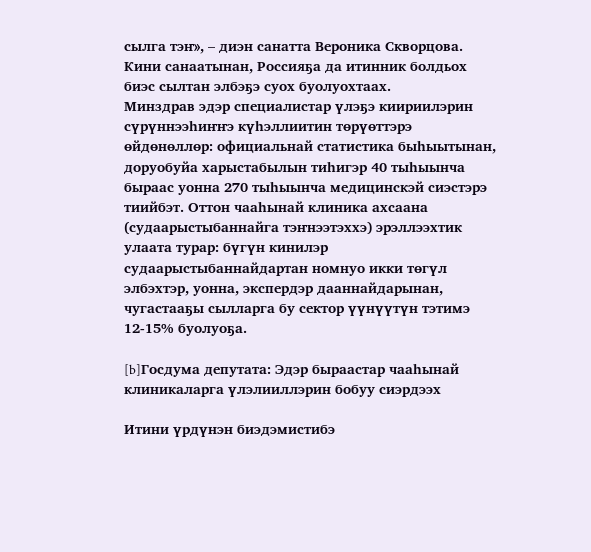сылга тэҥ», – диэн санатта Вероника Скворцова. Кини санаатынан, Россияҕа да итинник болдьох биэс сылтан элбэҕэ суох буолуохтаах.
Минздрав эдэр специалистар үлэҕэ киириилэрин сүрүннээһиҥҥэ күһэллиитин төрүөттэрэ өйдөнөллөр: официальнай статистика быһыытынан, доруобуйа харыстабылын тиһигэр 40 тыһыынча быраас уонна 270 тыһыынча медицинскэй сиэстэрэ тиийбэт. Оттон чааһынай клиника ахсаана (судаарыстыбаннайга тэҥнээтэххэ) эрэллээхтик улаата турар: бүгүн кинилэр судаарыстыбаннайдартан номнуо икки төгүл элбэхтэр, уонна, экспердэр дааннайдарынан, чугастааҕы сылларга бу сектор үүнүүтүн тэтимэ 12-15% буолуоҕа.

[b]Госдума депутата: Эдэр быраастар чааһынай клиникаларга үлэлииллэрин бобуу сиэрдээх

Итини үрдүнэн биэдэмистибэ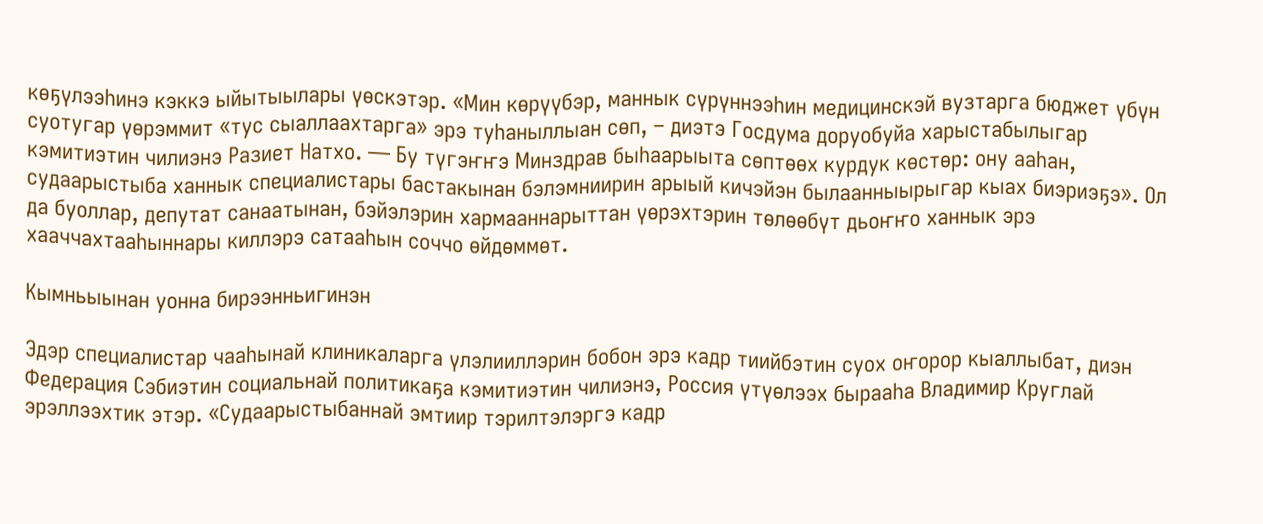көҕүлээһинэ кэккэ ыйытыылары үөскэтэр. «Мин көрүүбэр, маннык сүрүннээһин медицинскэй вузтарга бюджет үбүн суотугар үөрэммит «тус сыаллаахтарга» эрэ туһаныллыан сөп, – диэтэ Госдума доруобуйа харыстабылыгар кэмитиэтин чилиэнэ Разиет Натхо. — Бу түгэҥҥэ Минздрав быһаарыыта сөптөөх курдук көстөр: ону ааһан, судаарыстыба ханнык специалистары бастакынан бэлэмниирин арыый кичэйэн былаанныырыгар кыах биэриэҕэ». Ол да буоллар, депутат санаатынан, бэйэлэрин хармааннарыттан үөрэхтэрин төлөөбүт дьоҥҥо ханнык эрэ хааччахтааһыннары киллэрэ сатааһын соччо өйдөммөт.

Кымньыынан уонна бирээнньигинэн

Эдэр специалистар чааһынай клиникаларга үлэлииллэрин бобон эрэ кадр тиийбэтин суох оҥорор кыаллыбат, диэн Федерация Сэбиэтин социальнай политикаҕа кэмитиэтин чилиэнэ, Россия үтүөлээх бырааһа Владимир Круглай эрэллээхтик этэр. «Судаарыстыбаннай эмтиир тэрилтэлэргэ кадр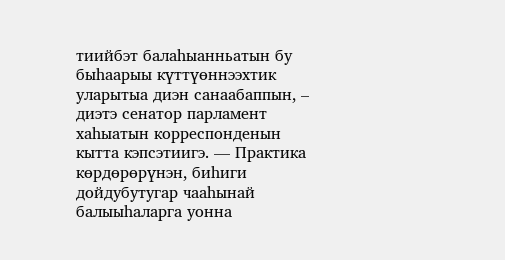тиийбэт балаһыанньатын бу быһаарыы күттүөннээхтик уларытыа диэн санаабаппын, – диэтэ сенатор парламент хаһыатын корреспонденын кытта кэпсэтиигэ. — Практика көрдөрөрүнэн, биһиги дойдубутугар чааһынай балыыһаларга уонна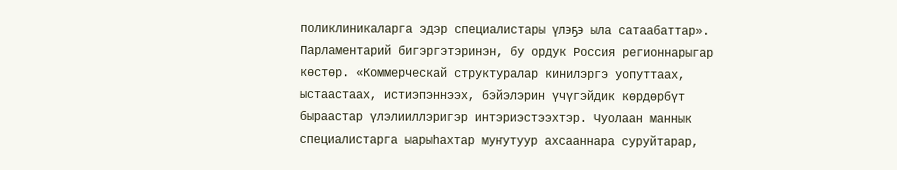поликлиникаларга эдэр специалистары үлэҕэ ыла сатаабаттар». Парламентарий бигэргэтэринэн, бу ордук Россия регионнарыгар көстөр. «Коммерческай структуралар кинилэргэ уопуттаах, ыстаастаах, истиэпэннээх, бэйэлэрин үчүгэйдик көрдөрбүт быраастар үлэлииллэригэр интэриэстээхтэр. Чуолаан маннык специалистарга ыарыһахтар муҥутуур ахсааннара суруйтарар,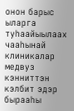онон барыс ыларга туһаайыылаах чааһынай клиникалар медвуз кэнниттэн кэлбит эдэр бырааһы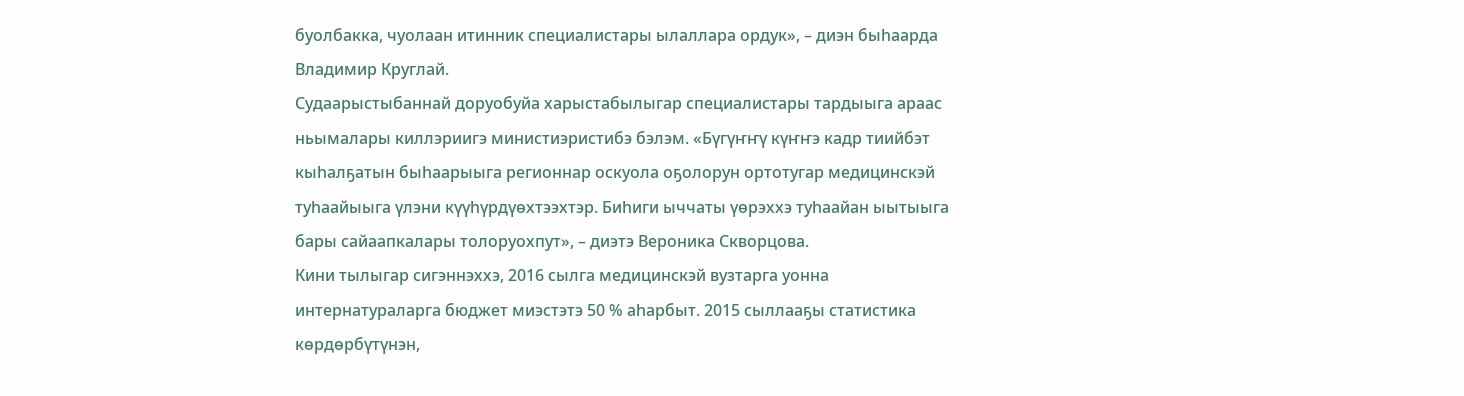буолбакка, чуолаан итинник специалистары ылаллара ордук», – диэн быһаарда Владимир Круглай.
Судаарыстыбаннай доруобуйа харыстабылыгар специалистары тардыыга араас ньымалары киллэриигэ министиэристибэ бэлэм. «Бүгүҥҥү күҥҥэ кадр тиийбэт кыһалҕатын быһаарыыга регионнар оскуола оҕолорун ортотугар медицинскэй туһаайыыга үлэни күүһүрдүөхтээхтэр. Биһиги ыччаты үөрэххэ туһаайан ыытыыга бары сайаапкалары толоруохпут», – диэтэ Вероника Скворцова.
Кини тылыгар сигэннэххэ, 2016 сылга медицинскэй вузтарга уонна интернатураларга бюджет миэстэтэ 50 % аһарбыт. 2015 сыллааҕы статистика көрдөрбүтүнэн,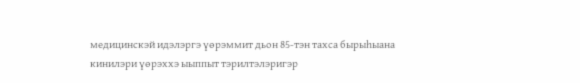медицинскэй идэлэргэ үөрэммит дьон 85-тэн тахса бырыһыана кинилэри үөрэххэ ыыппыт тэрилтэлэригэр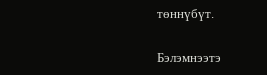төннүбүт.

Бэлэмнээтэ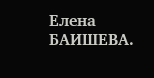Елена БАИШЕВА.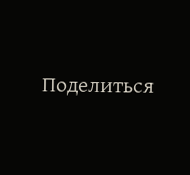Поделиться